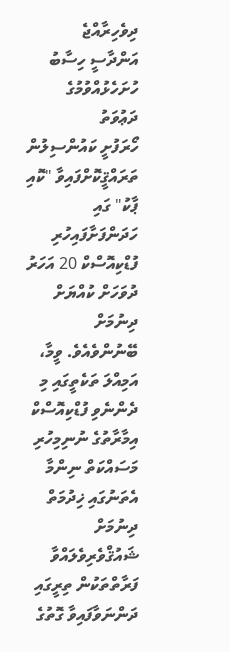ދިވެހިރާއްޖެ
އަންދާސީ ހިސާބު ހުށަހެޅުއްވުމުގެ ދަޢުވަތު
ހޯރަފުށީ ކައުންސިލުން ތަރައްޤީކޮށްފައިވާ "ކޮއި ޕާކު" ގައި ހަދަންފަށާފައިހުރި ފުޑްކިއޮސްކް 20 އަހަރު ދުވަހަށް ކުއްޔަށް ދިނުމަށް ބޭނުންވެއެވެ. ވީމާ، އަމިއްލަ ތަކެތީގައި މި ދެންނެވި ފުޑްކިއޮސްކް އިމާރާތުގެ ނުނިމިހުރި މަސައްކަތް ނިންމާ އެތަނުގައި ޚިދުމަތް ދިނުމަށް ޝައުޤްވެރިވެލައްވާ ފަރާތްތަކުން ތިރީގައި ދަންނަވާފައިވާ ގޮތުގެ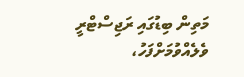މަތިން ބިޑުގައި ރަޖިސްޓްރީ ވެލެއްވުމަށްފަހު،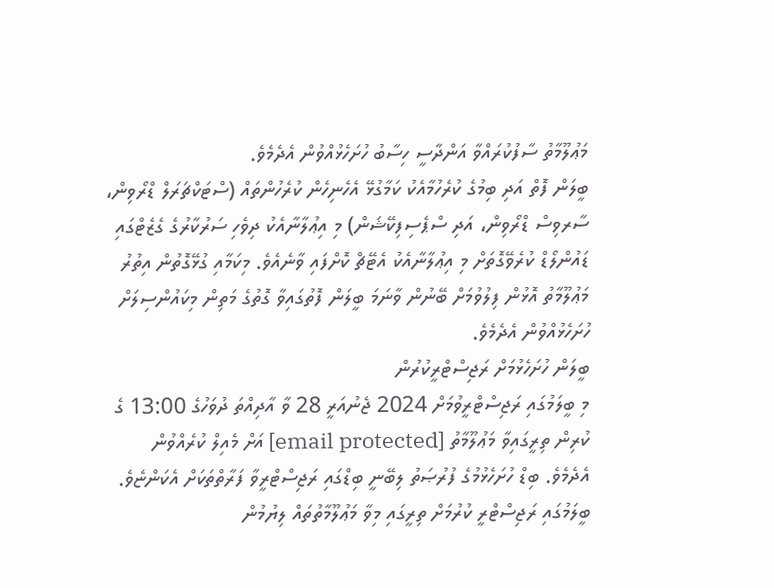މަޢުލޫމާތު ސާފުކުރައްވާ އަންދާސީ ހިސާބު ހުށަހެޅުއްވުން އެދެމެވެ.
ބީލަން ފޮތް އަދި ބިމުގެ ކުރެހުމާއެކު ކަމާގުޅޭ އެހެނިހެން ކުރެހުންތައް (ސްޓަކްޗަރަލް ޑްރޯވިން، ސާރވިސް ޑްރޯވިން، އަދި ސްޕެސިފިކޭޝަން) މި އިޢުލާނާއެކު ދިވެހި ސަރުކާރުގެ ގެޒެޓްގައި ޑައުންލޯޑް ކުރެވޭގޮތަށް މި އިޢުލާނާއެކު އެޓޭޗް ކޮށްފައި ވާނެއެވެ. މިކަމާއި ގުޅޭގޮތުން އިތުރު މަޢުލޫމާތު އޮޅުން ފިލުވުމަށް ބޭނުން ވާނަމަ ބީލަން ފޮތުގައިވާ ގޮތުގެ މަތިން މިކައުންސިލަށް ހުށަހެޅުއްވުން އެދެމެވެ.
ބީލަން ހުށަހެޅުމަށް ރަޖިސްޓްރީކުރުން
މި ބީލަމުގައި ރަޖިސްޓްރީވުމަށް 2024 ޖެނުއަރީ 28 ވާ އާދިއްތަ ދުވަހުގެ 13:00 ގެ ކުރިން ތިރީގައިވާ މަޢުލޫމާތު [email protected] އަށް މެއިލް ކުރެއްވުން އެދެމެވެ. ބިޑް ހުށަހެޅުމުގެ ފުރުޞަތު ލިބޭނީ ބިޑްގައި ރަޖިސްޓްރީވާ ފަރާތްތަކަށް އެކަންޏެވެ.
ބީލަމުގައި ރަޖިސްޓްރީ ކުރުމަށް ތިރީގައި މިވާ މަޢުލޫމާތުތައް ލިޔުމުން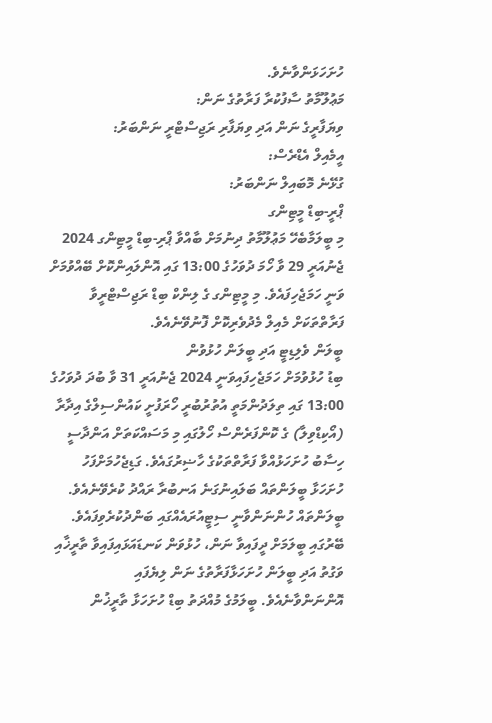ހުށަހަޅަންވާނެވެ.
މަޢުލޫމާތު ސާފުކުރާ ފަރާތުގެ ނަން:
ވިޔަފާރީގެ ނަން އަދި ވިޔަފާރި ރަޖިސްޓްރީ ނަންބަރު:
އީމެއިލް އެޑްރެސް:
ގުޅޭނެ މޮބައިލް ނަންބަރު:
ޕްރީ-ބިޑް މީޓިންގ
މި ބީލަމާބެހޭ މަޢުލޫމާތު ދިނުމަށް ބާއްވާ ޕްރި-ބިޑް މީޓިންގ 2024 ޖެނުއަރީ 29 ވާ ހޯމަ ދުވަހުގެ 13:00 ގައި އޮންލައިންކޮށް ބޭއްވުމަށް ވަނީ ހަމަޖެހިފައެވެ. މި މީޓިންގ ގެ ލިންކް ބިޑް ރަޖިސްޓްރީވާ ފަރާތްތަކަށް މެއިލް މެދުވެރިކޮށް ފޮނުވޭނެއެވެ.
ބީލަން ވެލިޑިޓީ އަދި ބީލަން ހުޅުވުން
ބިޑު ހުޅުވުމަށް ހަމަޖެހިފައިވަނީ 2024 ޖެނުއަރީ 31 ވާ ބުދަ ދުވަހުގެ 13:00 ގައި ތިލަދުންމަތީ އުތުރުބުރީ ހޯރަފުށީ ކައުންސިލްގެ އިދާރާ (އޯކިޑްވިލާ) ގެ ކޮންފަރެންސް ހޯލުގައި މި މަސައްކަތަށް އަންދާސީ ހިސާބު ހުށަހަޅުއްވާ ފަރާތްތަކުގެ ހާޟިރުގައެވެ. ގަޑިޖެހުމަށްފަހު ހުށަހަޅާ ބީލަންތައް ބަލައިނުގަނެ އަނބުރާ ރައްދު ކުރެވޭނެއެވެ. ބީލަންތައް ހުންނަންވާނީ ސިޓީއުރައެއްގައި ބަންދުކުރެވިފައެވެ. ބޭރުގައި ބީލަމަށް ދީފައިވާ ނަން، ހުޅުވަން ކަނޑައަޅައިފައިވާ ތާރީޚާއި ވަގުތު އަދި ބީލަން ހުށަހަޅާފަރާތުގެ ނަން ލިޔެފައި އޮންނަންވާނެއެވެ. ބީލަމުގެ މުއްދަތު ބިޑް ހުށަހަޅާ ތާރީޚުން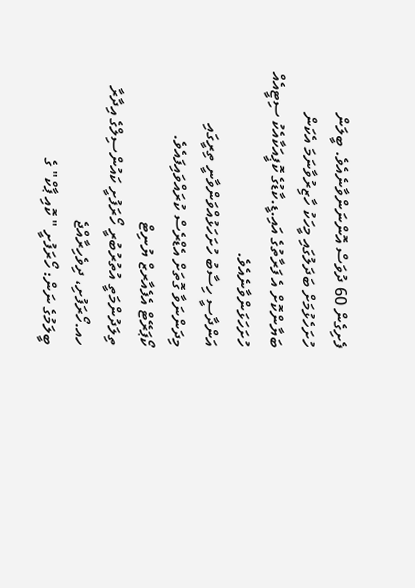ފެށިގެން 60 ދުވަސް އޮންނަންވާނެއެވެ. ބީލަން ހުށަހެޅުމަށް ބަދަލުގައި މީހަކު ހާޒިރުވާނަމަ އެކަން ބަޔާންކޮށް އެ ފަރާތުގެ އައި.ޑީ.ކާޑުގެ ކޮޕީއަކާއެކު ސިޓީއެއް ހުށަހަޅަންވާނެއެވެ.
އަންދާސީ ހިސާބު ހުށަހަޅުއްވަންވާނީ ތިރީގައި މިދަންނަވާ ގޮތަށް އެޑްރެސް ކުރައްވައިފައެވެ.
ކޯޕަރޭޓް އެފެއާރޒް ޔުނިޓް
ތިލަދުންމަތީ އުތުރުބުރީ ހޯރަފުށީ ކައުންސިލްގެ އިދާރާ
ހއ.ހޯރަފުށި، ދިވެހިރާއްޖެ
ބީލަމުގެ ނަން: ހޯރަފުށީ " ކޮއި ޕާކް" ގެ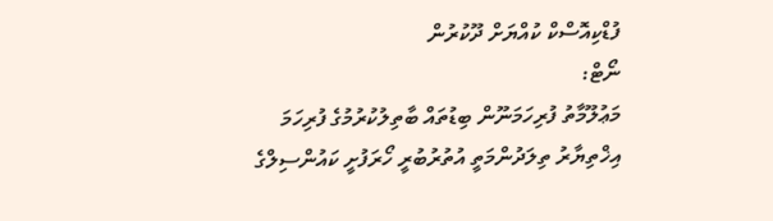ފުޑްކިއޮސްކް ކުއްޔަށް ދޫކުރުން
ނޯޓް:
މަޢުލޫމާތު ފުރިހަމަނޫން ބިޑުތައް ބާތިލުކުރުމުގެ ފުރިހަމަ އިޚްތިޔާރު ތިލަދުންމަތީ އުތުރުބުރީ ހޯރަފުށީ ކައުންސިލްގެ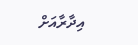އިދާރާއަށް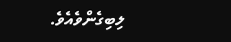ލިބިގެންވެއެވެ.